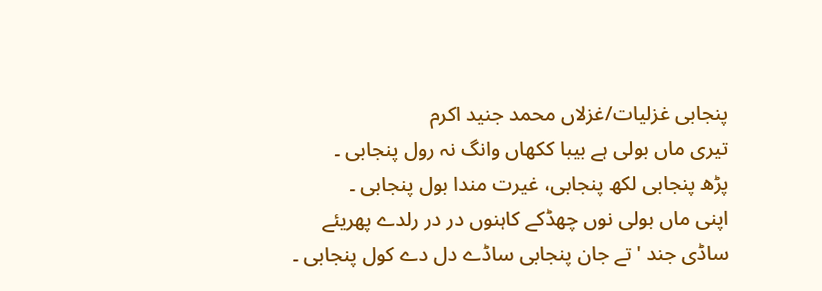پنجابی غزلیات/غزلاں محمد جنید اکرم
تیری ماں بولی ہے بیبا ککھاں وانگ نہ رول پنجابی ۔
پڑھ پنجابی لکھ پنجابی، غیرت مندا بول پنجابی ۔
اپنی ماں بولی نوں چھڈکے کاہنوں در در رلدے پھریئے
ساڈی جند 'تے جان پنجابی ساڈے دل دے کول پنجابی ۔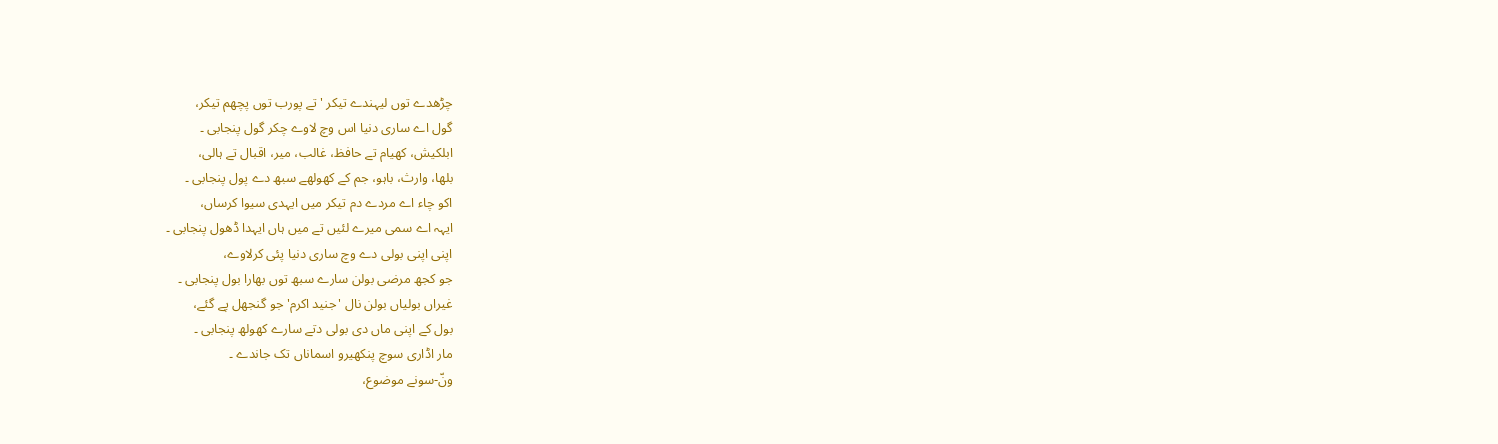چڑھدے توں لیہندے تیکر 'تے پورب توں پچھم تیکر،
گول اے ساری دنیا اس وچ لاوے چکر گول پنجابی ۔
ابلکیش، کھیام تے حافظ، غالب، میر، اقبال تے ہالی،
بلھا، وارث، باہو، جم کے کھولھے سبھ دے پول پنجابی ۔
اکو چاء اے مردے دم تیکر میں ایہدی سیوا کرساں،
ایہہ اے سمی میرے لئیں تے میں ہاں ایہدا ڈھول پنجابی ۔
اپنی اپنی بولی دے وچ ساری دنیا پئی کرلاوے،
جو کجھ مرضی بولن سارے سبھ توں بھارا بول پنجابی ۔
غیراں بولیاں بولن نال 'جنید اکرم' جو گنجھل پے گئے،
بول کے اپنی ماں دی بولی دتے سارے کھولھ پنجابی ۔
مار اڈاری سوچ پنکھیرو اسماناں تک جاندے ۔
ونّ-سونے موضوع،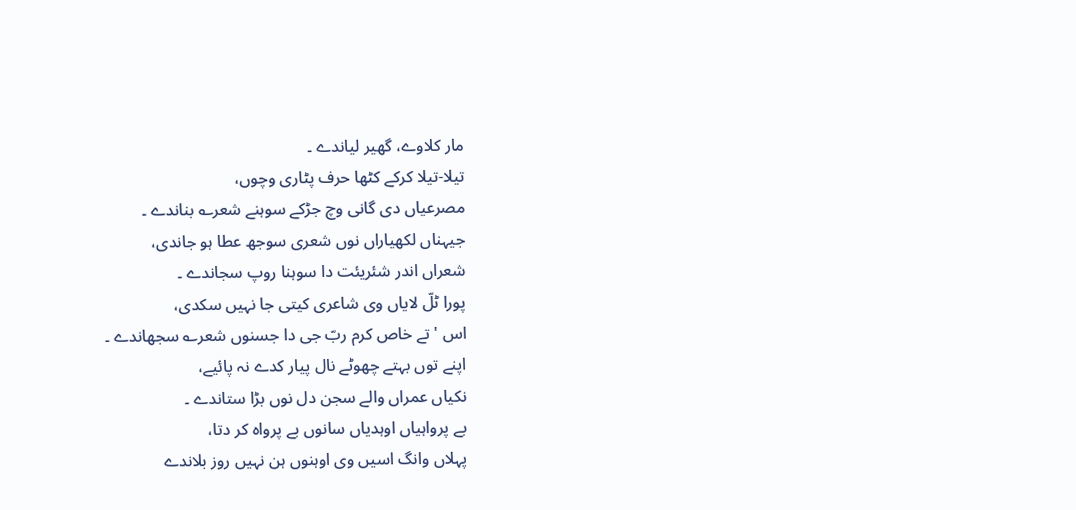مار کلاوے، گھیر لیاندے ۔
تیلا-تیلا کرکے کٹھا حرف پٹاری وچوں،
مصرعیاں دی گانی وچ جڑکے سوہنے شعر؎ بناندے ۔
جیہناں لکھیاراں نوں شعری سوجھ عطا ہو جاندی،
شعراں اندر شئریئت دا سوہنا روپ سجاندے ۔
پورا ٹلّ لایاں وی شاعری کیتی جا نہیں سکدی،
اس 'تے خاص کرم ربّ جی دا جسنوں شعر؎ سجھاندے ۔
اپنے توں بہتے چھوٹے نال پیار کدے نہ پائیے،
نکیاں عمراں والے سجن دل نوں بڑا ستاندے ۔
بے پرواہیاں اوہدیاں سانوں بے پرواہ کر دتا،
پہلاں وانگ اسیں وی اوہنوں ہن نہیں روز بلاندے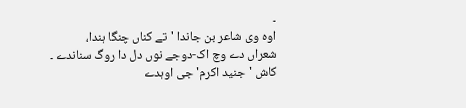۔
اوہ وی شاعر بن جاندا 'تے کناں چنگا ہندا،
شعراں دے وچ اک-دوجے نوں دل دا روگ سناندے ۔
کاش 'جنید اکرم' جی اوہدے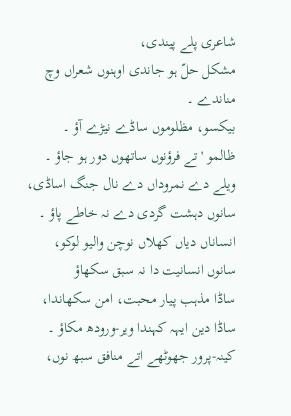شاعری پلے پیندی،
مشکل حلّ ہو جاندی اوہنوں شعراں وچ مناندے ۔
بیکسو، مظلوموں ساڈے نیڑے آؤ ۔
ظالمو 'تے فرؤنوں ساتھوں دور ہو جاؤ ۔
ویلے دے نمروداں دے نال جنگ اساڈی،
سانوں دہشت گردی دے نہ خاطے پاؤ ۔
انساناں دیاں کھلاں نوچن والیو لوکو،
سانوں انسانیت دا نہ سبق سکھاؤ
ساڈا مذہب پیار محبت، امن سکھاندا،
ساڈا دین ایہہ کہندا ویر-ورودھ مکاؤ ۔
کینہ-پرور جھوٹھے اتے منافق سبھ نوں،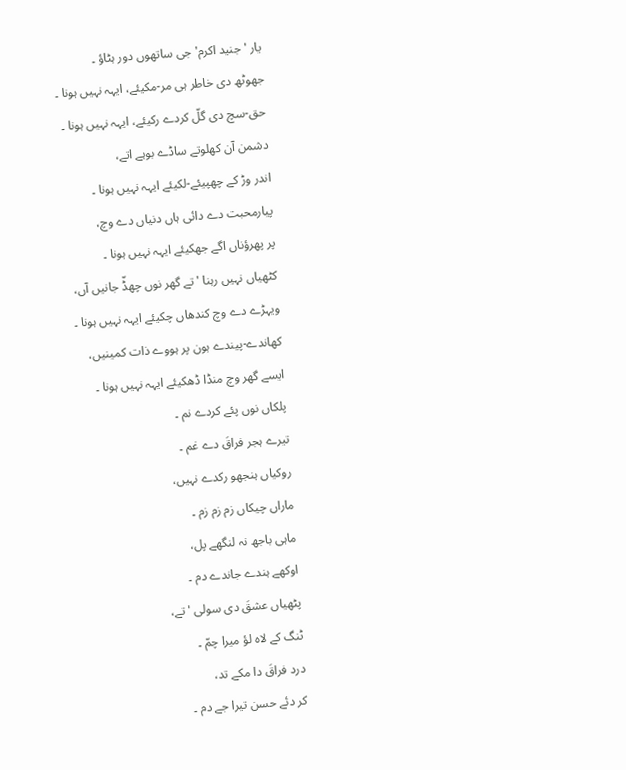یار 'جنید اکرم' جی ساتھوں دور ہٹاؤ ۔
جھوٹھ دی خاطر ہی مر-مکیئے، ایہہ نہیں ہونا ۔
حق-سچ دی گلّ کردے رکیئے، ایہہ نہیں ہونا ۔
دشمن آن کھلوتے ساڈے بوہے اتے،
اندر وڑ کے چھپیئے-لکیئے ایہہ نہیں ہونا ۔
پیارمحبت دے دائی ہاں دنیاں دے وچ،
پر پھرؤناں اگے جھکیئے ایہہ نہیں ہونا ۔
کٹھیاں نہیں رہنا 'تے گھر نوں چھڈّ جانیں آں،
ویہڑے دے وچ کندھاں چکیئے ایہہ نہیں ہونا ۔
کھاندے-پیندے ہون پر ہووے ذات کمینیں،
ایسے گھر وچ منڈا ڈھکیئے ایہہ نہیں ہونا ۔
پلکاں نوں پئے کردے نم ۔
تیرے ہجر فراقَ دے غم ۔
روکیاں ہنجھو رکدے نہیں،
ماراں چیکاں زم زم زم ۔
ماہی باجھ نہ لنگھے پل،
اوکھے ہندے جاندے دم ۔
پٹھیاں عشقَ دی سولی 'تے،
ٹنگ کے لاہ لؤ میرا چمّ ۔
درد فراقَ دا مکے تد،
کر دئے حسن تیرا جے دم ۔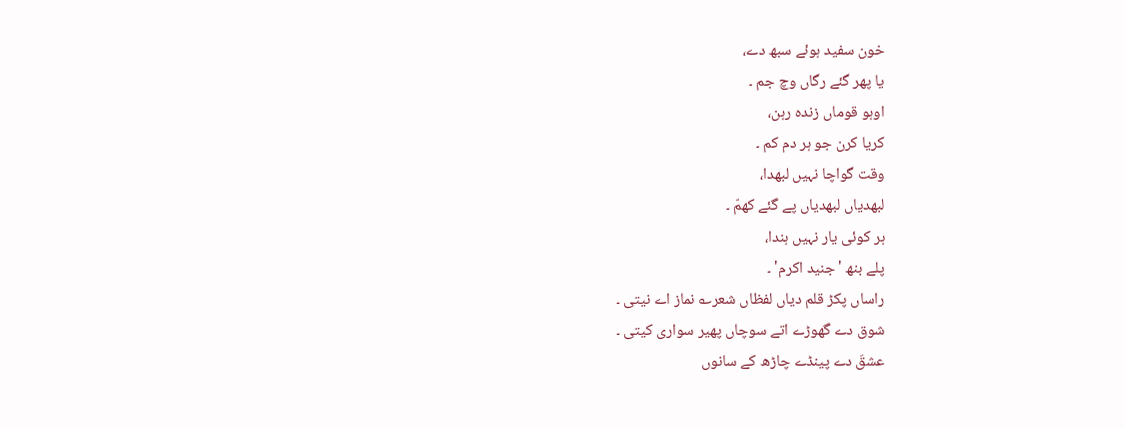خون سفید ہوئے سبھ دے،
یا پھر گئے رگاں وچ جم ۔
اوہو قوماں زندہ رہن،
کریا کرن جو ہر دم کم ۔
وقت گواچا نہیں لبھدا،
لبھدیاں لبھدیاں پے گئے کھمّ ۔
ہر کوئی یار نہیں ہندا،
پلے بنھ 'جنید اکرم' ۔
راساں پکڑ قلم دیاں لفظاں شعر؎ نماز اے نیتی ۔
شوق دے گھوڑے اتے سوچاں پھیر سواری کیتی ۔
عشقَ دے پینڈے چاڑھ کے سانوں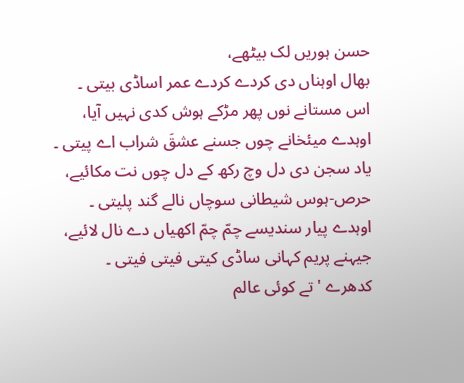حسن ہوریں لک بیٹھے،
بھال اوہناں دی کردے کردے عمر اساڈی بیتی ۔
اس مستانے نوں پھر مڑکے ہوش کدی نہیں آیا،
اوہدے میئخانے چوں جسنے عشقَ شراب اے پیتی ۔
یاد سجن دی دل وچ رکھ کے دل چوں نت مکائیے،
حرص-ہوس شیطانی سوچاں نالے گند پلیتی ۔
اوہدے پیار سندیسے چمّ چمّ اکھیاں دے نال لائیے،
جیہنے پریم کہانی ساڈی کیتی فیتی فیتی ۔
کدھرے 'تے کوئی عالم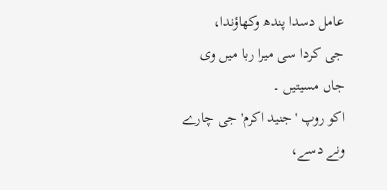عامل دسدا پندھ وکھاؤندا،
جی کردا سی میرا ربا میں وی جاں مسیتیں ۔
اکو روپ 'جنید اکرم' جی چارے ونے دسے،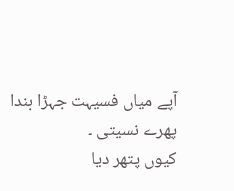آپے میاں فسیہت جہڑا بندا پھرے نسیتی ۔
کیوں پتھر دیا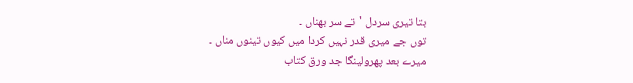بتا تیری سردل 'تے سر بھناں ۔
توں جے میری قدر نہیں کردا میں کیوں تینوں مناں ۔
میرے بعد پھرولینگا جد ورق کتاب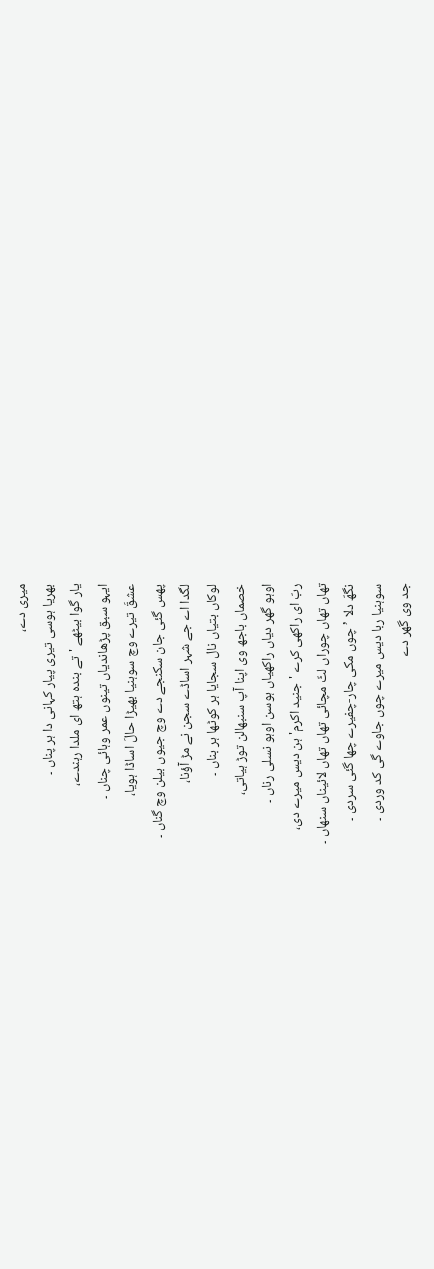میری دے،
بھریا ہوسی تیری پیار کہانی دا ہر پناں ۔
یار گوا بیٹھے 'تے بندہ ہتھ ای ملدا رہندے،
ایہو سبق پڑھاندیاں تینوں عمر وہائی چناں ۔
عشقَ تیرے وچ سوہنیا بھیڑا حالَ اساڈا ہویا،
پھس گئی جان سکنجے دے وچ جیوں بیلن وچ گناں ۔
لگدا اے جے شہر اساڈے سجن نے مڑ آؤنا،
لوکاں بتیاں نال سجایا ہر کوٹھا ہر بناں ۔
خصماں باجھ وی اپنا آپ سنبھالن توڑ ہیاتی،
اوہو گھر دیاں راکھیاں ہوسن اوہو نسلی رناں ۔
ربّ ای راکھی کرے 'جنید اکرم' ہن دیس میرے دی،
تھاں تھاں چوراں لٹّ مچائی تھاں تھاں لائیناں سنھاں ۔
نگھّ دلا ’چوں مکی چار-چفیرے چھا گئی سردی ۔
سوہنیا ربا دیس میرے چوں جاوے گی کد وردی ۔
جد وی گھر دے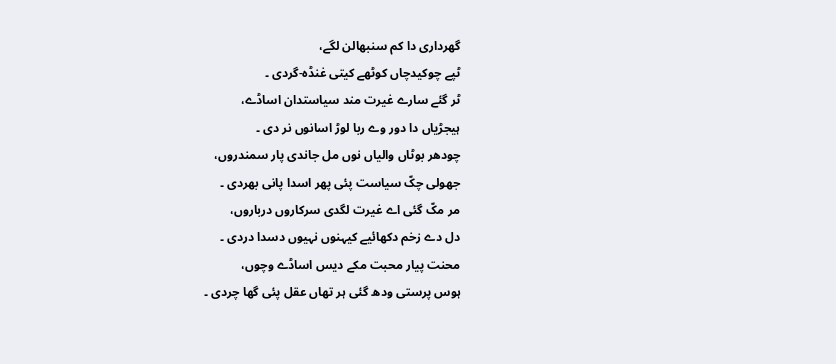گھرداری دا کم سنبھالن لگے،
ٹپے چوکیدچاں کوٹھے کیتی غنڈہ-گردی ۔
ٹر گئے سارے غیرت مند سیاستدان اساڈے،
ہیجڑیاں دا دور وے ربا لوڑ اسانوں نر دی ۔
چودھر بوٹاں والیاں نوں مل جاندی پار سمندروں،
جھولی چکّ سیاست پئی پھر اسدا پانی بھردی ۔
مر مکّ گئی اے غیرت لگدی سرکاروں درباروں،
دل دے زخم دکھائیے کیہنوں نہیوں دسدا دردی ۔
محنت پیار محبت مکے دیس اساڈے وچوں،
ہوس پرستی ودھ گئی ہر تھاں عقل پئی گھا چردی ۔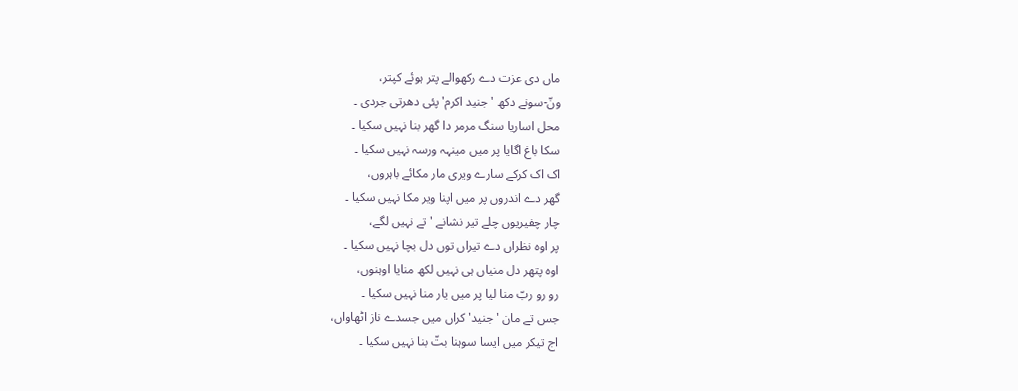ماں دی عزت دے رکھوالے پتر ہوئے کپتر،
ونّ-سونے دکھ 'جنید اکرم' پئی دھرتی جردی ۔
محل اساریا سنگ مرمر دا گھر بنا نہیں سکیا ۔
سکا باغ اگایا پر میں مینہہ ورسہ نہیں سکیا ۔
اک اک کرکے سارے ویری مار مکائے باہروں،
گھر دے اندروں پر میں اپنا ویر مکا نہیں سکیا ۔
چار چفیریوں چلے تیر نشانے 'تے نہیں لگے،
پر اوہ نظراں دے تیراں توں دل بچا نہیں سکیا ۔
اوہ پتھر دل منیاں ہی نہیں لکھ منایا اوہنوں،
رو رو ربّ منا لیا پر میں یار منا نہیں سکیا ۔
جس تے مان 'جنید' کراں میں جسدے ناز اٹھاواں،
اج تیکر میں ایسا سوہنا بتّ بنا نہیں سکیا ۔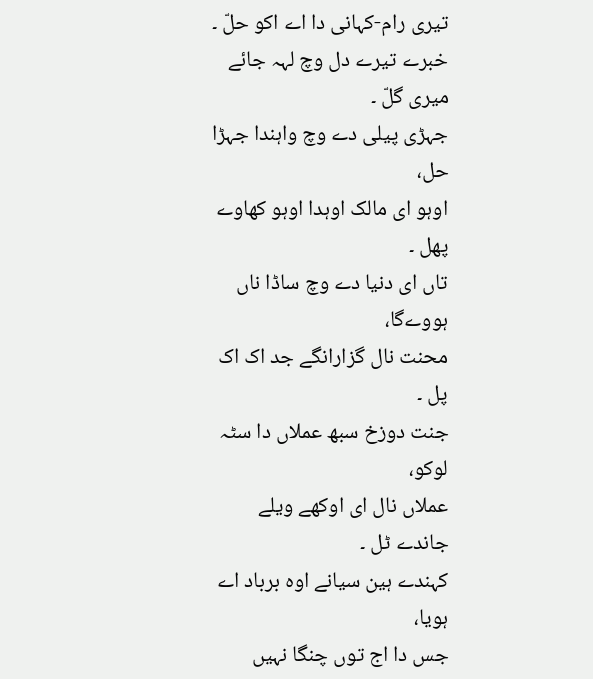تیری رام-کہانی دا اے اکو حلّ ۔
خبرے تیرے دل وچ لہہ جائے میری گلّ ۔
جہڑی پیلی دے وچ واہندا جہڑا حل،
اوہو ای مالک اوہدا اوہو کھاوے پھل ۔
تاں ای دنیا دے وچ ساڈا ناں ہووےگا،
محنت نال گزارانگے جد اک اک پل ۔
جنت دوزخ سبھ عملاں دا سٹہ لوکو،
عملاں نال ای اوکھے ویلے جاندے ٹل ۔
کہندے ہین سیانے اوہ برباد اے ہویا،
جس دا اج توں چنگا نہیں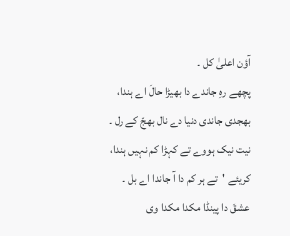آؤن اعلیٰ کل ۔
پچھے رہِ جاندے دا بھیڑا حالَ اے ہندا،
بھجدی جاندی دنیا دے نال بھجّ کے رل ۔
نیت نیک ہووے تے کہڑا کم نہیں ہندا،
کریئے 'تے ہر کم دا آ جاندا اے بل ۔
عشقَ دا پینڈا مکدا مکدا وی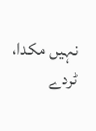نہیں مکدا،
ٹردے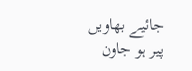جائیے بھاویں پیر ہو جاون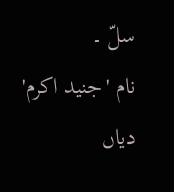سلّ ۔
نام 'جنید اکرم' دیاں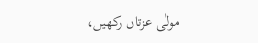مولٰی عزتاں رکھیں،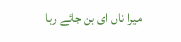میرا ناں ای بن جائے ربا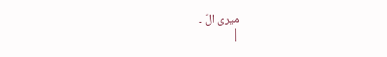میری الّ ۔
|